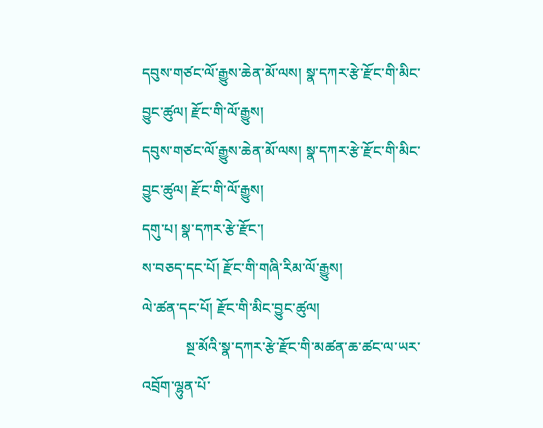དབུས་གཙང་ལོ་རྒྱུས་ཆེན་མོ་ལས། སྣ་དཀར་རྩེ་རྫོང་གི་མིང་བྱུང་ཚུལ། རྫོང་གི་ལོ་རྒྱུས།
དབུས་གཙང་ལོ་རྒྱུས་ཆེན་མོ་ལས། སྣ་དཀར་རྩེ་རྫོང་གི་མིང་བྱུང་ཚུལ། རྫོང་གི་ལོ་རྒྱུས།
དགུ་པ། སྣ་དཀར་རྩེ་རྫོང་།
ས་བཅད་དང་པོ། རྫོང་གི་གཞི་རིམ་ལོ་རྒྱུས།
ལེ་ཚན་དང་པོ། རྫོང་གི་མིང་བྱུང་ཚུལ།
            སྔ་མོའི་སྣ་དཀར་རྩེ་རྫོང་གི་མཚན་ཆ་ཚང་ལ་ཡར་འབྲོག་ལྷུན་པོ་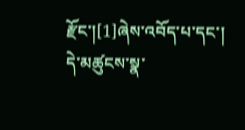རྫོང་།[1]ཞེས་འབོད་པ་དང་། དེ་མཚུངས་སྣ་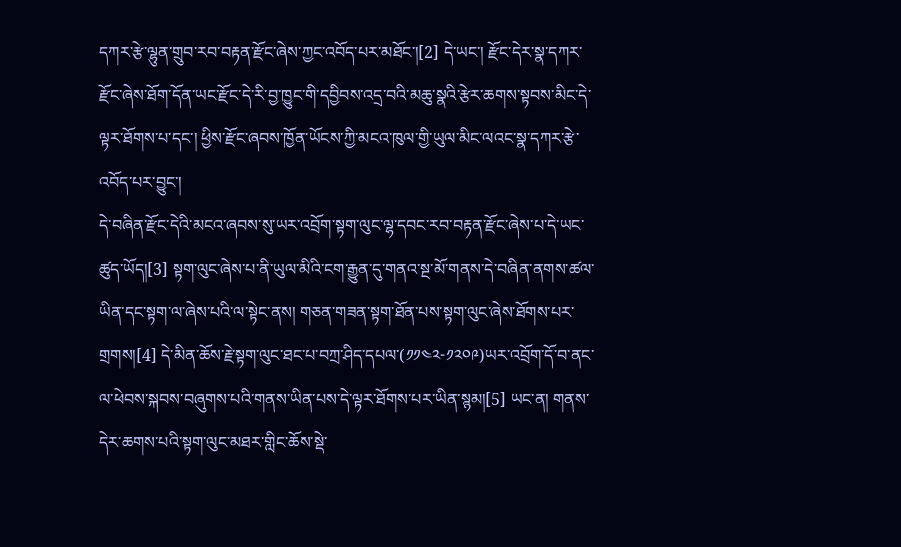དཀར་རྩེ་ལྷུན་གྲུབ་རབ་བརྟན་རྫོང་ཞེས་ཀྱང་འབོད་པར་མཐོང་།[2] དེ་ཡང་། རྫོང་དེར་སྣ་དཀར་རྫོང་ཞེས་ཐོག་དོན་ཡང་རྫོང་དེ་རི་བྱ་ཁྱུང་གི་དབྱིབས་འདྲ་བའི་མཆུ་སྣའི་རྩེར་ཆགས་སྟབས་མིང་དེ་ལྟར་ཐོགས་པ་དང་། ཕྱིས་རྫོང་ཞབས་ཁྱོན་ཡོངས་ཀྱི་མངའ་ཁུལ་གྱི་ཡུལ་མིང་ལའང་སྣ་དཀར་རྩེ་འབོད་པར་བྱུང་།
དེ་བཞིན་རྫོང་དེའི་མངའ་ཞབས་སུ་ཡར་འབྲོག་སྟག་ལུང་ལྷ་དབང་རབ་བརྟན་རྫོང་ཞེས་པ་དེ་ཡང་ཚུད་ཡོད།[3] སྟག་ལུང་ཞེས་པ་ནི་ཡུལ་མིའི་ངག་རྒྱུན་དུ་གནའ་སྔ་མོ་གནས་དེ་བཞིན་ནགས་ཚལ་ཡིན་དང་སྟག་ལ་ཞེས་པའི་ལ་སྟེང་ནས། གཅན་གཟན་སྟག་ཐོན་པས་སྟག་ལུང་ཞེས་ཐོགས་པར་གྲགས།[4] དེ་མིན་ཆོས་རྗེ་སྟག་ལུང་ཐང་པ་བཀྲ་ཤིད་དཔལ་(༡༡༤༢-༡༢༠༩)ཡར་འབྲོག་དོ་བ་ནང་ལ་ཕེབས་སྐབས་བཞུགས་པའི་གནས་ཡིན་པས་དེ་ལྟར་ཐོགས་པར་ཡིན་སྙམ།[5] ཡང་ན། གནས་དེར་ཆགས་པའི་སྟག་ལུང་མཐར་གླིང་ཆོས་སྡེ་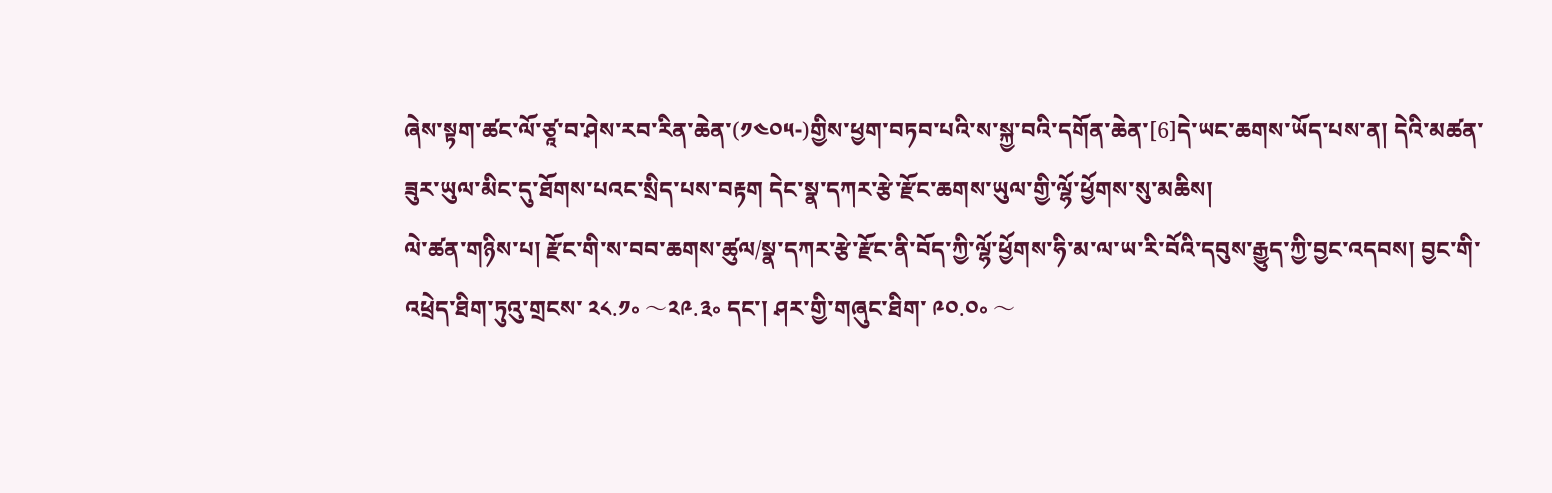ཞེས་སྟག་ཚང་ལོ་ཙཱ་བ་ཤེས་རབ་རིན་ཆེན་(༡༤༠༥-)གྱིས་ཕྱག་བཏབ་པའི་ས་སྐྱ་བའི་དགོན་ཆེན་[6]དེ་ཡང་ཆགས་ཡོད་པས་ན། དེའི་མཚན་ཟུར་ཡུལ་མིང་དུ་ཐོགས་པའང་སྲིད་པས་བརྟག དེང་སྣ་དཀར་རྩེ་རྫོང་ཆགས་ཡུལ་གྱི་ལྷོ་ཕྱོགས་སུ་མཆིས།
ལེ་ཚན་གཉིས་པ། རྫོང་གི་ས་བབ་ཆགས་ཚུལ/སྣ་དཀར་རྩེ་རྫོང་ནི་བོད་ཀྱི་ལྷོ་ཕྱོགས་ཧི་མ་ལ་ཡ་རི་བོའི་དབུས་རྒྱུད་ཀྱི་བྱང་འདབས། བྱང་གི་འཕྲེད་ཐིག་ཏུའུ་གྲངས་ ༢༨.༡༚ 〜༢༩.༣༚ དང་། ཤར་གྱི་གཞུང་ཐིག་ ༩༠.༠༚ 〜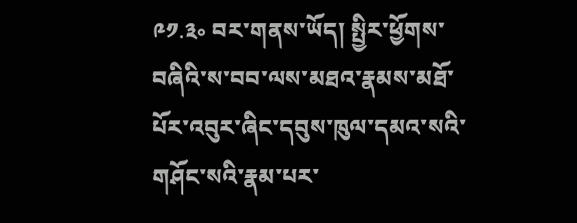༩༡.༣༚ བར་གནས་ཡོད། སྤྱིར་ཕྱོགས་བཞིའི་ས་བབ་ལས་མཐའ་རྣམས་མཐོ་པོར་འབུར་ཞིང་དབུས་ཁུལ་དམའ་སའི་གཤོང་སའི་རྣམ་པར་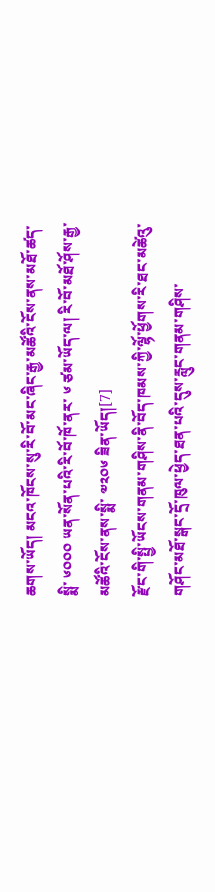ཆགས་ཡོད། མངའ་ཁོངས་སུ་རི་བོ་མང་ཞིང་རྒྱ་མཚོའི་ངོས་ནས་མཐོ་ཚད་སྨི་ ༦༠༠༠ ཡན་སོན་པའི་རི་བོ་ཁོ་ནར་ ༦ ཙམ་ཡོད་ལ། རི་བོ་མཐོ་ཤོས་རྒྱ་མཚོའི་ངོས་ནས་སྨི་ ༧༢༠༦ ཟིན་ཡོད།[7]
རྫོང་གི་སྤྱི་ཡོངས་གནམ་གཤིས་ནི་བོད་ཁམས་ཀྱི་ལྷོ་ཕྱོགས་རི་ཐང་མཚེའུ་གཤོང་མཐོ་སྒང་དྲོ་ཁུལ་ཕྱེད་ཐན་པའི་དུས་རླུང་གནམ་གཤིས་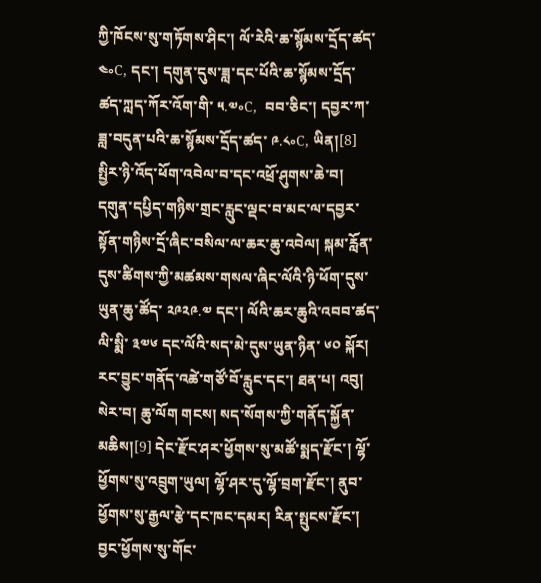ཀྱི་ཁོངས་སུ་གཏོགས་ཤིང་། ལོ་རེའི་ཆ་སྙོམས་དྲོད་ཚད་ ༤༚C‚ དང་། དགུན་དུས་ཟླ་དང་པོའི་ཆ་སྙོམས་དྲོད་ཚད་ཀླད་ཀོར་འོག་གི་ ༥.༧༚C‚  བབ་ཅིང་། དབྱར་ཀ་ཟླ་བདུན་པའི་ཆ་སྙོམས་དྲོད་ཚད་ ༩.༨༚C‚ ཡིན།[8]  སྤྱིར་ཉི་འོད་ཕོག་འབེལ་བ་དང་འཕྲོ་ཤུགས་ཆེ་བ། དགུན་དཔྱིད་གཉིས་གྲང་རླུང་ལྡང་བ་མང་ལ་དབྱར་སྟོན་གཉིས་དྲོ་ཞིང་བསིལ་ལ་ཆར་ཆུ་འབེལ། སྐམ་རློན་དུས་ཚིགས་ཀྱི་མཚམས་གསལ་ཞིང་ལོའི་ཉི་ཕོག་དུས་ཡུན་ཆུ་ཚོད་ ༢༩༢༩.༧ དང་། ལོའི་ཆར་ཆུའི་འབབ་ཚད་ལི་སྨི་ ༣༧༦ དང་ལོའི་སད་མེ་དུས་ཡུན་ཉིན་ ༦༠ སྐོར། རང་བྱུང་གནོད་འཚེ་གཙོ་བོ་རླུང་དང་། ཐན་པ། འབུ། སེར་བ། ཆུ་ལོག གངས། སད་སོགས་ཀྱི་གནོད་སྐྱོན་མཆིས།[9] དེང་རྫོང་ཤར་ཕྱོགས་སུ་མཚོ་སྨད་རྫོང་། ལྷོ་ཕྱོགས་སུ་འབྲུག་ཡུལ། ལྷོ་ཤར་དུ་ལྷོ་བྲག་རྫོང་། ནུབ་ཕྱོགས་སུ་རྒྱལ་རྩེ་དང་ཁང་དམར། རིན་སྤུངས་རྫོང་། བྱང་ཕྱོགས་སུ་གོང་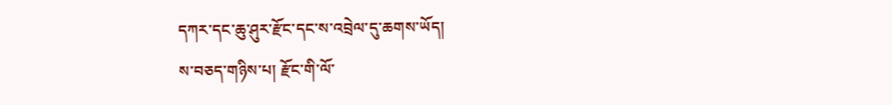དཀར་དང་ཆུ་ཤུར་རྫོང་དང་ས་འབྲེལ་དུ་ཆགས་ཡོད།
ས་བཅད་གཉིས་པ། རྫོང་གི་ལོ་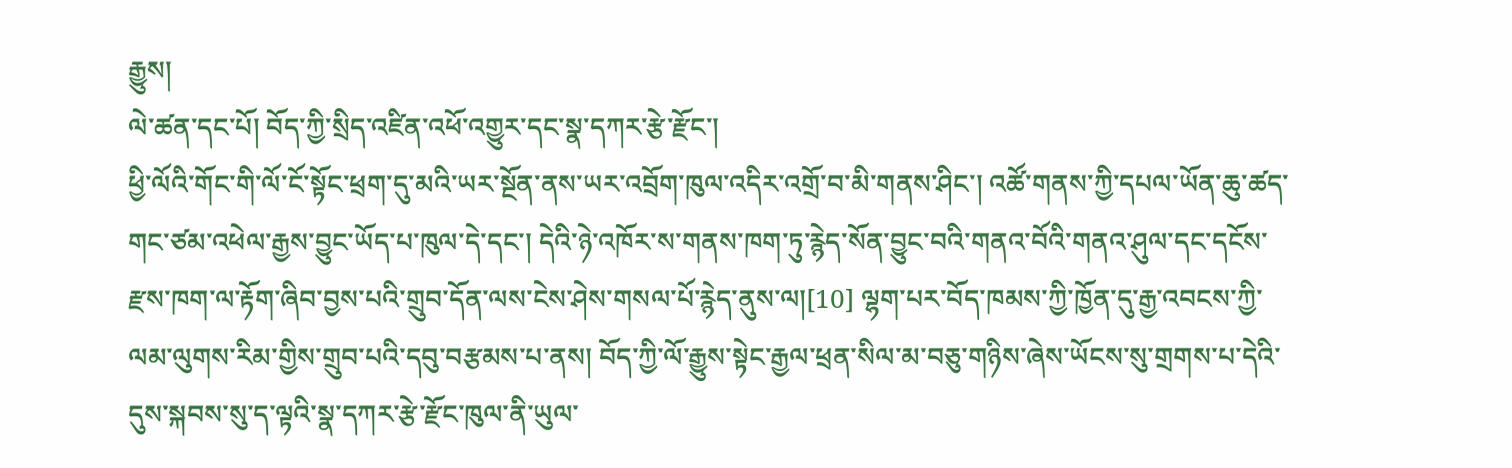རྒྱུས།
ལེ་ཚན་དང་པོ། བོད་ཀྱི་སྲིད་འཛིན་འཕོ་འགྱུར་དང་སྣ་དཀར་རྩེ་རྫོང་།
ཕྱི་ལོའི་གོང་གི་ལོ་ངོ་སྟོང་ཕྲག་དུ་མའི་ཡར་སྔོན་ནས་ཡར་འབྲོག་ཁུལ་འདིར་འགྲོ་བ་མི་གནས་ཤིང་། འཚོ་གནས་ཀྱི་དཔལ་ཡོན་ཆུ་ཚད་གང་ཙམ་འཕེལ་རྒྱས་བྱུང་ཡོད་པ་ཁུལ་དེ་དང་། དེའི་ཉེ་འཁོར་ས་གནས་ཁག་ཏུ་རྙེད་སོན་བྱུང་བའི་གནའ་བོའི་གནའ་ཤུལ་དང་དངོས་རྫས་ཁག་ལ་རྟོག་ཞིབ་བྱས་པའི་གྲུབ་དོན་ལས་ངེས་ཤེས་གསལ་པོ་རྙེད་ནུས་ལ།[10] ལྷག་པར་བོད་ཁམས་ཀྱི་ཁྱོན་དུ་རྒྱ་འབངས་ཀྱི་ལམ་ལུགས་རིམ་གྱིས་གྲུབ་པའི་དབུ་བརྩམས་པ་ནས། བོད་ཀྱི་ལོ་རྒྱུས་སྟེང་རྒྱལ་ཕྲན་སིལ་མ་བཅུ་གཉིས་ཞེས་ཡོངས་སུ་གྲགས་པ་དེའི་དུས་སྐབས་སུ་ད་ལྟའི་སྣ་དཀར་རྩེ་རྫོང་ཁུལ་ནི་ཡུལ་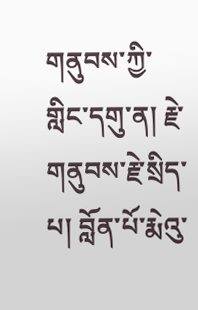གནུབས་ཀྱི་གླིང་དགུ་ན། རྗེ་གནུབས་རྗེ་སྲིད་པ། བློན་པོ་རྨེའུ་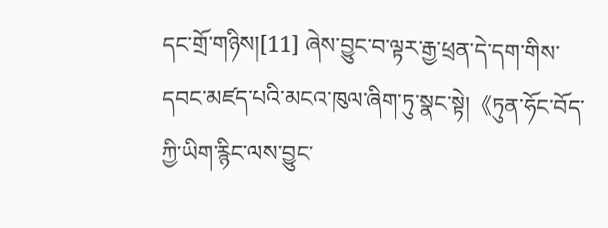དང་གྲོ་གཉིས།[11] ཞེས་བྱུང་བ་ལྟར་རྒྱ་ཕྲན་དེ་དག་གིས་དབང་མཛད་པའི་མངའ་ཁུལ་ཞིག་ཏུ་སྣང་སྟེ།《ཏུན་ཧོང་བོད་ཀྱི་ཡིག་རྙིང་ལས་བྱུང་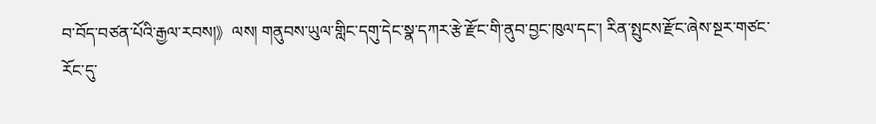བ་བོད་བཙན་པོའི་རྒྱལ་རབས།》ལས། གནུབས་ཡུལ་གླིང་དགུ་དེང་སྣ་དཀར་རྩེ་རྫོང་གི་ནུབ་བྱང་ཁུལ་དང་། རིན་སྤུངས་རྫོང་ཞེས་སྔར་གཙང་རོང་དུ་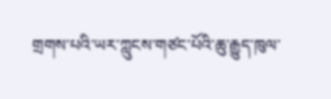གྲགས་པའི་ཡར་ཀླུངས་གཙང་པོའི་ཆུ་རྒྱུད་ཁུལ་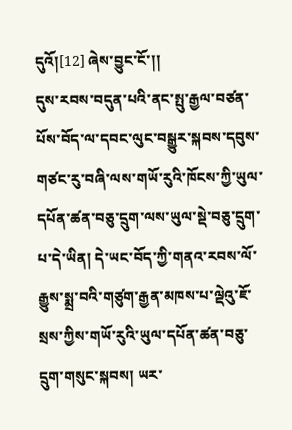དུའོ།[12] ཞེས་བྱུང་ངོ་།།
དུས་རབས་བདུན་པའི་ནང་སྤུ་རྒྱལ་བཙན་པོས་བོད་ལ་དབང་ལུང་བསྒྱུར་སྐབས་དབུས་གཙང་རུ་བཞི་ལས་གཡོ་རུའི་ཁོངས་ཀྱི་ཡུལ་དཔོན་ཚན་བཅུ་དྲུག་ལས་ཡུལ་སྡེ་བཅུ་དྲུག་པ་དེ་ཡིན། དེ་ཡང་བོད་ཀྱི་གནའ་རབས་ལོ་རྒྱུས་སྨྲ་བའི་གཙུག་རྒྱན་མཁས་པ་ལྡེའུ་ཇོ་སྲས་ཀྱིས་གཡོ་རུའི་ཡུལ་དཔོན་ཚན་བཅུ་དྲུག་གསུང་སྐབས། ཡར་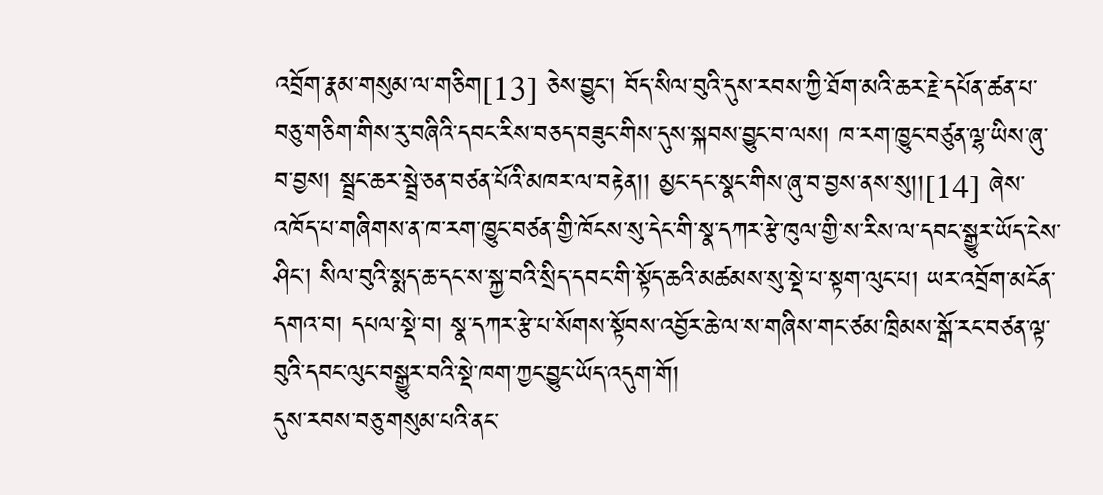འབྲོག་རྣམ་གསུམ་ལ་གཅིག[13] ཅེས་བྱུང་། བོད་སིལ་བུའི་དུས་རབས་ཀྱི་ཐོག་མའི་ཆར་རྗེ་དཔོན་ཚན་པ་བཅུ་གཅིག་གིས་རུ་བཞིའི་དབང་རིས་བཅད་བཟུང་གིས་དུས་སྐབས་བྱུང་བ་ལས། ཁ་རག་ཁྱུང་བཙུན་ལྷ་ཡིས་ཞུ་བ་བྱས། སྦྲང་ཆར་སྦྲེ་ཅན་བཙན་པོའི་མཁར་ལ་བརྟེན།། མྱང་དང་སྣང་གིས་ཞུ་བ་བྱས་ནས་སུ།།[14] ཞེས་འཁོད་པ་གཞིགས་ན་ཁ་རག་ཁྱུང་བཙན་གྱི་ཁོངས་སུ་དེང་གི་སྣ་དཀར་རྩེ་ཁུལ་གྱི་ས་རིས་ལ་དབང་སྒྱུར་ཡོད་ངེས་ཤིང་། སིལ་བུའི་སྨད་ཆ་དང་ས་སྐྱ་བའི་སྲིད་དབང་གི་སྟོད་ཆའི་མཚམས་སུ་སྡེ་པ་སྟག་ལུང་པ། ཡར་འབྲོག་མངོན་དགའ་བ། དཔལ་སྡེ་བ། སྣ་དཀར་རྩེ་པ་སོགས་སྟོབས་འབྱོར་ཆེ་ལ་ས་གཞིས་གང་ཙམ་ཁྲིམས་སྒོ་རང་བཙན་ལྟ་བུའི་དབང་ལུང་བསྒྱུར་བའི་སྡེ་ཁག་ཀྱང་བྱུང་ཡོད་འདུག་གོ།
དུས་རབས་བཅུ་གསུམ་པའི་ནང་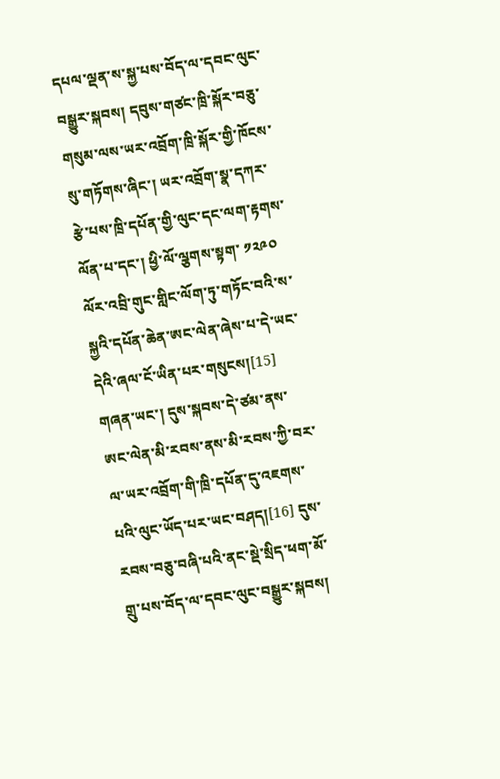དཔལ་ལྡན་ས་སྐྱ་པས་བོད་ལ་དབང་ལུང་བསྒྱུར་སྐབས། དབུས་གཙང་ཁྲི་སྐོར་བཅུ་གསུམ་ལས་ཡར་འབྲོག་ཁྲི་སྐོར་གྱི་ཁོངས་སུ་གཏོགས་ཞིང་། ཡར་འབྲོག་སྣ་དཀར་རྩེ་པས་ཁྲི་དཔོན་གྱི་ལུང་དང་ལག་རྟགས་ལོན་པ་དང་། ཕྱི་ལོ་ལྕགས་སྟག་ ༡༢༩༠ ལོར་འབྲི་གུང་གླིང་ལོག་ཏུ་གཏོང་བའི་ས་སྐྱའི་དཔོན་ཆེན་ཨང་ལེན་ཞེས་པ་དེ་ཡང་དེའི་ཞལ་ངོ་ཡིན་པར་གསུངས།[15] གཞན་ཡང་། དུས་སྐབས་དེ་ཙམ་ནས་ཨང་ལེན་མི་རབས་ནས་མི་རབས་ཀྱི་བར་ལ་ཡར་འབྲོག་གི་ཁྲི་དཔོན་དུ་འཇགས་པའི་ལུང་ཡོད་པར་ཡང་བཤད།[16] དུས་རབས་བཅུ་བཞི་པའི་ནང་སྡེ་སྲིད་ཕག་མོ་གྲུ་པས་བོད་ལ་དབང་ལུང་བསྒྱུར་སྐབས།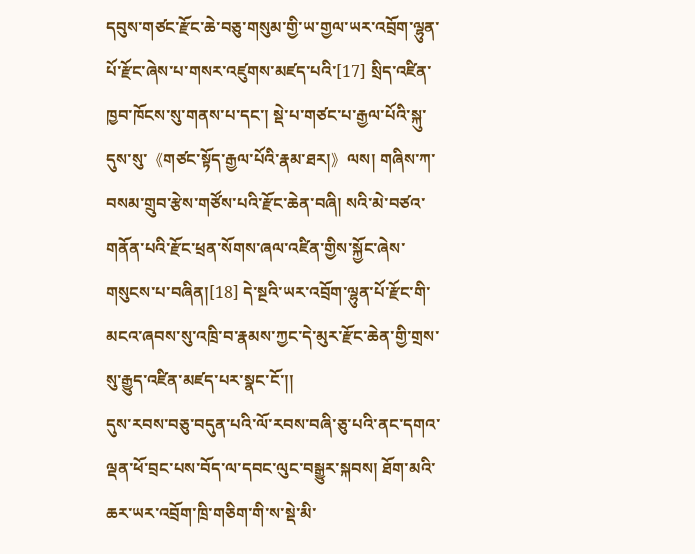དབུས་གཙང་རྫོང་ཆེ་བཅུ་གསུམ་གྱི་ཡ་གྱལ་ཡར་འབྲོག་ལྷུན་པོ་རྫོང་ཞེས་པ་གསར་འཛུགས་མཛད་པའི་[17] སྲིད་འཛིན་ཁྱབ་ཁོངས་སུ་གནས་པ་དང་། སྡེ་པ་གཙང་པ་རྒྱལ་པོའི་སྐུ་དུས་སུ་《གཙང་སྟོད་རྒྱལ་པོའི་རྣམ་ཐར།》ལས། གཞིས་ཀ་བསམ་གྲུབ་རྩེས་གཙོས་པའི་རྫོང་ཆེན་བཞི། སའི་མེ་བཙའ་གནོན་པའི་རྫོང་ཕྲན་སོགས་ཞལ་འཛིན་གྱིས་སྐྱོང་ཞེས་གསུངས་པ་བཞིན།[18] དེ་སྔའི་ཡར་འབྲོག་ལྷུན་པོ་རྫོང་གི་མངའ་ཞབས་སུ་འཁྲི་བ་རྣམས་ཀྱང་དེ་མུར་རྫོང་ཆེན་གྱི་གྲས་སུ་རྒྱུད་འཛིན་མཛད་པར་སྣང་ངོ་།།
དུས་རབས་བཅུ་བདུན་པའི་ལོ་རབས་བཞི་ཅུ་པའི་ནང་དགའ་ལྡན་ཕོ་བྲང་པས་བོད་ལ་དབང་ལུང་བསྒྱུར་སྐབས། ཐོག་མའི་ཆར་ཡར་འབྲོག་ཁྲི་གཅིག་གི་ས་སྡེ་མི་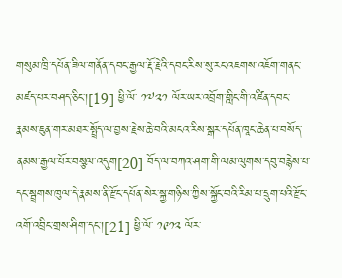གསུམ་ཁྲི་དཔོན་ཟིལ་གནོན་དབང་རྒྱལ་རྡོ་རྗེའི་དབང་རིས་སུ་རང་འཇགས་འཇོག་གནང་མཛད་པར་བཤད་ཅིང་།[19] ཕྱི་ལོ་ ༡༧༢༡ ལོར་ཡར་འབྲོག་གླིང་གི་འཛིན་དབང་རྣམས་ཇུན་གར་མཐར་སྤྲོད་ལ་བྱས་རྗེས་ཆེ་བའི་མངའ་རིས་སྒར་དཔོན་ཁཱང་ཆེན་པ་བསོད་ནམས་རྒྱལ་པོར་བསྩལ་འདུག[20] བོད་ལ་བཀའ་ཤག་གི་ལམ་ལུགས་དབུ་བརྙེས་པ་དང་སྦྲགས་ཁུལ་དེ་རྣམས་ནི་རྫོང་དཔོན་སེར་སྐྱ་གཉིས་ཀྱིས་སྐྱོང་བའི་རིམ་པ་དྲུག་པའི་རྫོང་འགོ་འབྲིང་གྲས་ཤིག་དང་།[21] ཕྱི་ལོ་ ༡༩༡༢ ལོར་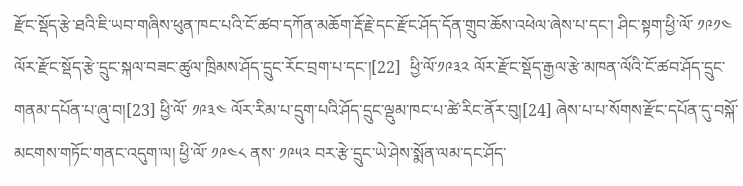རྫོང་སྡོད་རྩེ་ཐའི་ཇི་ཡབ་གཞིས་ཕུན་ཁང་པའི་ངོ་ཚབ་དཀོན་མཆོག་རྡོ་རྗེ་དང་རྫོང་ཤོད་དོན་གྲུབ་ཆོས་འཕེལ་ཞེས་པ་དང་། ཤིང་སྟག་ཕྱི་ལོ་ ༡༩༡༤ ལོར་རྫོང་སྡོད་རྩེ་དྲུང་སྐལ་བཟང་ཚུལ་ཁྲིམས་ཤོད་དྲུང་རོང་བྲག་པ་དང་།[22]  ཕྱི་ལོ་༡༩༣༢ ལོར་རྫོང་སྡོད་རྒྱལ་རྩེ་མཁན་ལོའི་ངོ་ཚབ་ཤོད་དྲུང་གནམ་དཔོན་པ་ཞུ་བ།[23] ཕྱི་ལོ་ ༡༩༣༤ ལོར་རིམ་པ་དྲུག་པའི་ཤོད་དྲུང་ལྡུམ་ཁང་པ་ཚེ་རིང་ནོར་བུ།[24] ཞེས་པ་པ་སོགས་རྫོང་དཔོན་དུ་བསྐོ་མངགས་གཏོང་གནང་འདུག་ལ། ཕྱི་ལོ་ ༡༩༤༨ ནས་ ༡༩༥༢ བར་རྩེ་དྲུང་ཡེ་ཤེས་སྨོན་ལམ་དང་ཤོད་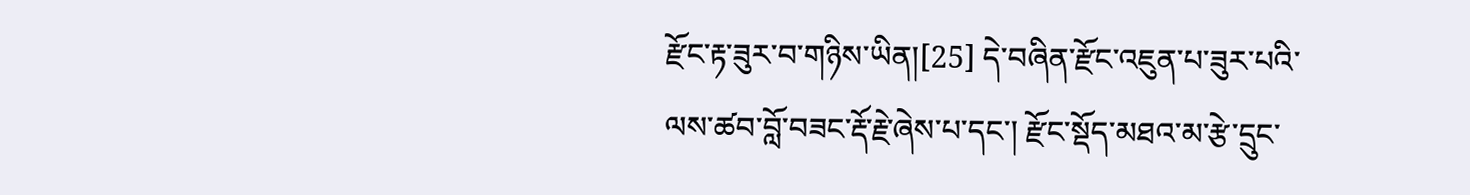རྫོང་རྟ་ཟུར་བ་གཉིས་ཡིན།[25] དེ་བཞིན་རྫོང་འཇུན་པ་ཟུར་པའི་ལས་ཚབ་བློ་བཟང་རྡོ་རྗེ་ཞེས་པ་དང་། རྫོང་སྡོད་མཐའ་མ་རྩེ་དྲུང་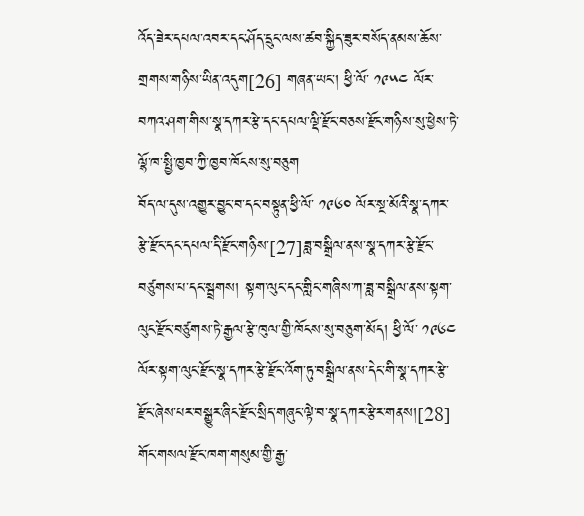འོད་ཟེར་དཔལ་འབར་དང་ཤོད་དྲུང་ལས་ཚབ་སྐྱིད་ཟུར་བསོད་ནམས་ཆོས་གྲགས་གཉིས་ཡིན་འདུག[26] གཞན་ཡང་། ཕྱི་ལོ་ ༡༩༥༤ ལོར་བཀའ་ཤག་གིས་སྣ་དཀར་རྩེ་དང་དཔལ་ལྡི་རྫོང་བཅས་རྫོང་གཉིས་སུ་ཕྱེས་ཏེ་ལྷོ་ཁ་སྤྱི་ཁྱབ་ཀྱི་ཁྱབ་ཁོངས་སུ་བཅུག
བོད་ལ་དུས་འགྱུར་བྱུང་བ་དང་བསྟུན་ཕྱི་ལོ་ ༡༩༦༠ ལོར་སྔ་མོའི་སྣ་དཀར་རྩེ་རྫོང་དང་དཔལ་དི་རྫོང་གཉིས་[27]ཟླ་བསྒྲིལ་ནས་སྣ་དཀར་རྩེ་རྫོང་བཙུགས་པ་དང་སྦྲགས། སྟག་ལུང་དང་གླིང་གཞིས་ཀ་ཟླ་བསྒྲིལ་ནས་སྟག་ལུང་རྫོང་བཙུགས་ཏེ་རྒྱལ་རྩེ་ཁུལ་གྱི་ཁོངས་སུ་བཅུག་མོད། ཕྱི་ལོ་ ༡༩༦༤ ལོར་སྟག་ལུང་རྫོང་སྣ་དཀར་རྩེ་རྫོང་འོག་ཏུ་བསྒྲིལ་ནས་དེང་གི་སྣ་དཀར་རྩེ་རྫོང་ཞེས་པར་བསྒྱུར་ཞིང་རྫོང་སྲིད་གཞུང་ལྟེ་བ་སྣ་དཀར་རྩེར་གནས།[28] གོང་གསལ་རྫོང་ཁག་གསུམ་གྱི་རྒྱ་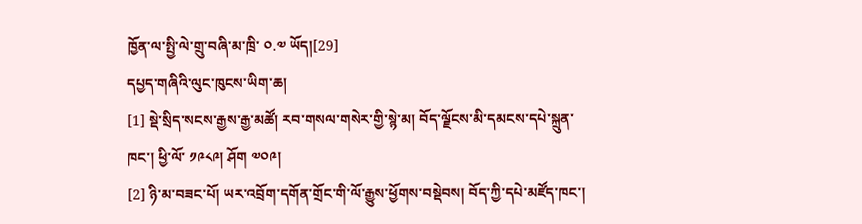ཁྱོན་ལ་སྤྱི་ལེ་གྲུ་བཞི་མ་ཁྲི་ ༠.༧ ཡོད།[29]
དཔྱད་གཞིའི་ལུང་ཁུངས་ཡིག་ཆ།
[1] སྡེ་སྲིད་སངས་རྒྱས་རྒྱ་མཚོ། རབ་གསལ་གསེར་གྱི་སྙེ་མ། བོད་ལྗོངས་མི་དམངས་དཔེ་སྐྲུན་ཁང་། ཕྱི་ལོ་ ༡༩༨༩། ཤོག ༧༠༩།
[2] ཉི་མ་བཟང་པོ། ཡར་འབྲོག་དགོན་གྲོང་གི་ལོ་རྒྱུས་ཕྱོགས་བསྡེབས། བོད་ཀྱི་དཔེ་མཛོད་ཁང་།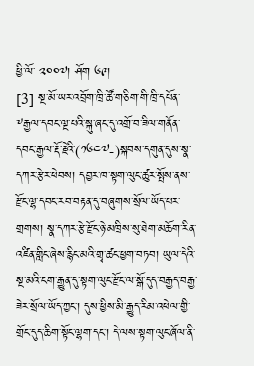ཕྱི་ལོ་ ༢༠༠༧། ཤོག ༦༩།
[3] སྔ་མོ་ཡར་འབྲོག་ཁྲི་ཚོ་གཅིག་གི་ཁྲི་དཔོན་༸རྒྱལ་དབང་ལྔ་པའི་སྐུ་ཞང་དུ་འགྲོ་བ་ཟིལ་གནོན་དབང་རྒྱལ་རྡོ་རྗེའི་(༡༦༤༧-)སྐབས་དགུན་དུས་སྣ་དཀར་རྩེར་ཕེབས། དབྱར་ཁ་སྟག་ལུང་ཚུར་སྤོས་ནས་རྫོང་ལྷ་དབང་རབ་བརྟན་དུ་བཞུགས་སྲོལ་ཡོད་པར་གྲགས། སྣ་དཀར་རྩེ་རྫོང་ཉེ་མཁྲིས་སུ་ཐེག་མཆོག་རིན་འཛིན་གླིང་ཞེས་རྙིང་མའི་གྲྭ་ཚང་ཕྱག་བཏབ། ཡུལ་དེའི་སྔ་མའི་ངག་རྒྱུན་དུ་སྟག་ལུང་རྫོང་ལ་སྒོ་དུད་བརྒྱད་བརྒྱ་ཟེར་སྲོལ་ཡོད་ཀྱང་། དུས་ཕྱིས་མི་རྒྱུད་རིམ་འཕེལ་གྱི་གྲོང་དུད་ཆིག་སྟོང་ལྷག་དང་། དེ་ལས་སྟག་ལུང་ཞོལ་ནི་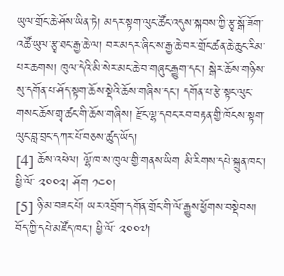ཡུལ་གྲོང་ཆེ་ཤོས་ཡིན་ཏེ། མདར་སྟག་ལུང་ཚོང་འདུས་སྐབས་ཀྱི་རྩྭ་སྒོ་ཟོག་འཚོ་ཡུལ་རྩྭ་ཐང་རྒྱ་ཆེ་ལ། བར་མདར་ཞིང་ས་རྒྱ་ཆེ་བར་གྲོང་ཚན་ཆེ་ཆུང་རིམ་པར་ཆགས། ཁུལ་དེའི་མི་སེར་མང་ཆེ་བ་གཞུང་རྒྱུག་དང་། སྒེར་ཆོས་གཉིས་སུ་དགོན་པ་ཤོད་སྟག་ཆོས་སྡེའི་ཆོས་གཞིས་དང་། དགོན་པ་རྩེ་སྟང་ལུང་གསང་ཆོས་གྲྭ་ཚང་གི་ཆོས་གཞིས། རྫོང་ལྷ་དབང་རབ་བརྟན་གྱི་ཁོངས་སྟག་ལུང་བླ་བྲང་དཀར་པོ་བཅས་ཚུད་ཡོད།
[4] ཆོས་འཕེལ། ལྷོ་ཁ་ས་ཁུལ་གྱི་གནས་ཡིག མི་རིགས་དཔེ་སྐྲུན་ཁང་། ཕྱི་ལོ་ ༢༠༠༢། ཤོག ༡༤༠།
[5] ཉི་མ་བཟང་པོ། ཡར་འབྲོག་དགོན་གྲོང་གི་ལོ་རྒྱུས་ཕྱོགས་བསྡེབས། བོད་ཀྱི་དཔེ་མཛོད་ཁང་། ཕྱི་ལོ་ ༢༠༠༧།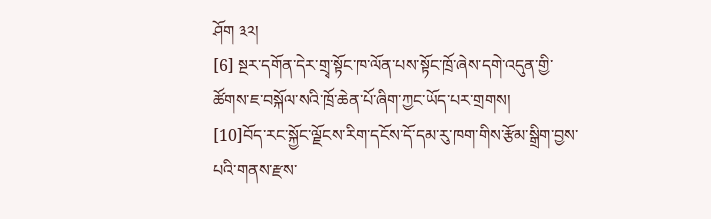ཤོག ༣༢།
[6] སྔར་དགོན་དེར་གྲྭ་སྟོང་ཁ་ལོན་པས་སྟོང་ཁྲོ་ཞེས་དགེ་འདུན་གྱི་ཚོགས་ཇ་བསྐོལ་སའི་ཁྲོ་ཆེན་པོ་ཞིག་ཀྱང་ཡོད་པར་གྲགས།
[10]བོད་རང་སྐྱོང་ལྗོངས་རིག་དངོས་དོ་དམ་རུ་ཁག་གིས་རྩོམ་སྒྲིག་བྱས་པའི་གནས་རྫས་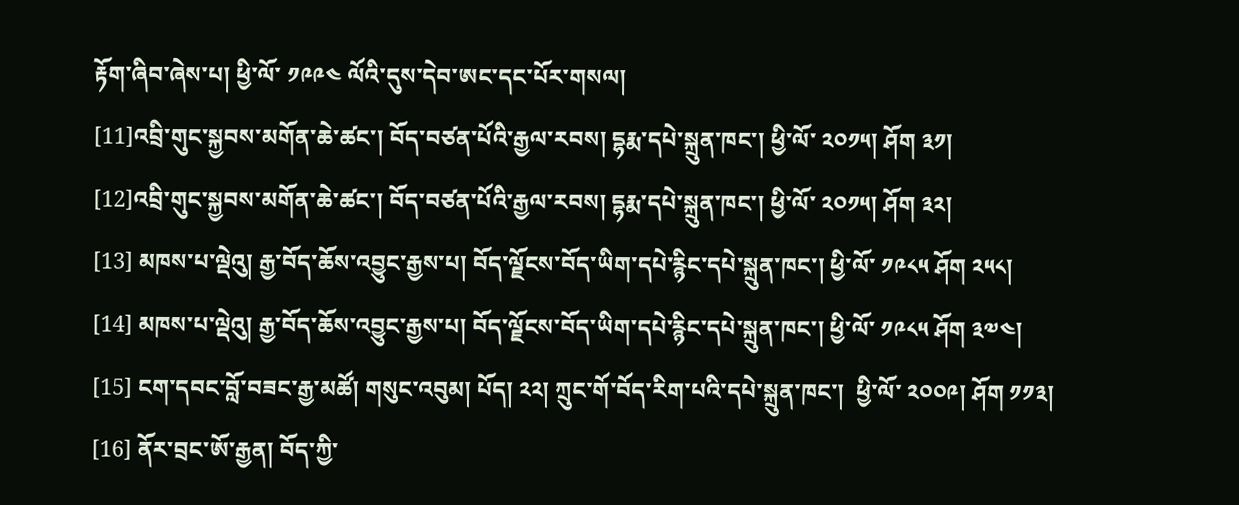རྟོག་ཞིབ་ཞེས་པ། ཕྱི་ལོ་ ༡༩༩༤ ལོའི་དུས་དེབ་ཨང་དང་པོར་གསལ།
[11]འབྲི་གུང་སྐྱབས་མགོན་ཆེ་ཚང་། བོད་བཙན་པོའི་རྒྱལ་རབས། དྷརྨ་དཔེ་སྐྲུན་ཁང་། ཕྱི་ལོ་ ༢༠༡༥། ཤོག ༣༡།
[12]འབྲི་གུང་སྐྱབས་མགོན་ཆེ་ཚང་། བོད་བཙན་པོའི་རྒྱལ་རབས། དྷརྨ་དཔེ་སྐྲུན་ཁང་། ཕྱི་ལོ་ ༢༠༡༥། ཤོག ༣༢།
[13] མཁས་པ་ལྡེའུ། རྒྱ་བོད་ཆོས་འབྱུང་རྒྱས་པ། བོད་ལྗོངས་བོད་ཡིག་དཔེ་རྙིང་དཔེ་སྐྲུན་ཁང་། ཕྱི་ལོ་ ༡༩༨༥ ཤོག ༢༥༨།
[14] མཁས་པ་ལྡེའུ། རྒྱ་བོད་ཆོས་འབྱུང་རྒྱས་པ། བོད་ལྗོངས་བོད་ཡིག་དཔེ་རྙིང་དཔེ་སྐྲུན་ཁང་། ཕྱི་ལོ་ ༡༩༨༥ ཤོག ༣༧༤།
[15] ངག་དབང་བློ་བཟང་རྒྱ་མཚོ། གསུང་འབུམ། པོད། ༢༢། ཀྲུང་གོ་བོད་རིག་པའི་དཔེ་སྐྲུན་ཁང་།  ཕྱི་ལོ་ ༢༠༠༩། ཤོག ༡༡༣།
[16] ནོར་བྲང་ཨོ་རྒྱན། བོད་ཀྱི་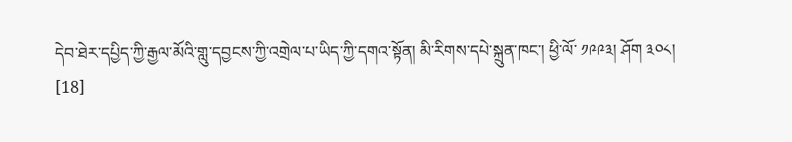དེབ་ཐེར་དཔྱིད་ཀྱི་རྒྱལ་མོའི་གླུ་དབྱངས་ཀྱི་འགྲེལ་པ་ཡིད་ཀྱི་དགའ་སྟོན། མི་རིགས་དཔེ་སྐྲུན་ཁང་། ཕྱི་ལོ་ ༡༩༩༣། ཤོག ༣༠༨།
[18]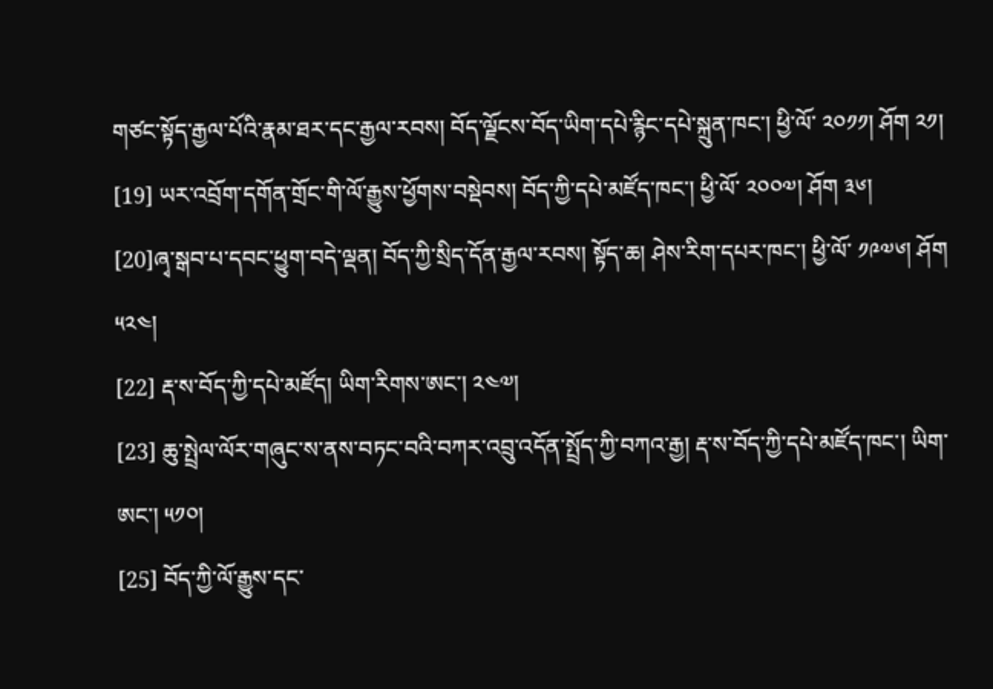གཙང་སྟོད་རྒྱལ་པོའི་རྣམ་ཐར་དང་རྒྱལ་རབས། བོད་ལྗོངས་བོད་ཡིག་དཔེ་རྙིང་དཔེ་སྐྲུན་ཁང་། ཕྱི་ལོ་ ༢༠༡༡། ཤོག ༢༡།
[19] ཡར་འབྲོག་དགོན་གྲོང་གི་ལོ་རྒྱུས་ཕྱོགས་བསྡེབས། བོད་ཀྱི་དཔེ་མཛོད་ཁང་། ཕྱི་ལོ་ ༢༠༠༧། ཤོག ༣༦།
[20]ཞྭ་སྒབ་པ་དབང་ཕྱུག་བདེ་ལྡན། བོད་ཀྱི་སྲིད་དོན་རྒྱལ་རབས། སྟོད་ཆ། ཤེས་རིག་དཔར་ཁང་། ཕྱི་ལོ་ ༡༩༧༦། ཤོག ༥༢༤།
[22] རྡ་ས་བོད་ཀྱི་དཔེ་མཛོད། ཡིག་རིགས་ཨང་། ༢༤༧།
[23] ཆུ་སྤྲེལ་ལོར་གཞུང་ས་ནས་བཏང་བའི་བཀར་འབྲུ་འདོན་སྤྲོད་ཀྱི་བཀའ་རྒྱ། རྡ་ས་བོད་ཀྱི་དཔེ་མཛོད་ཁང་། ཡིག་ཨང་། ༥༡༠།
[25] བོད་ཀྱི་ལོ་རྒྱུས་དང་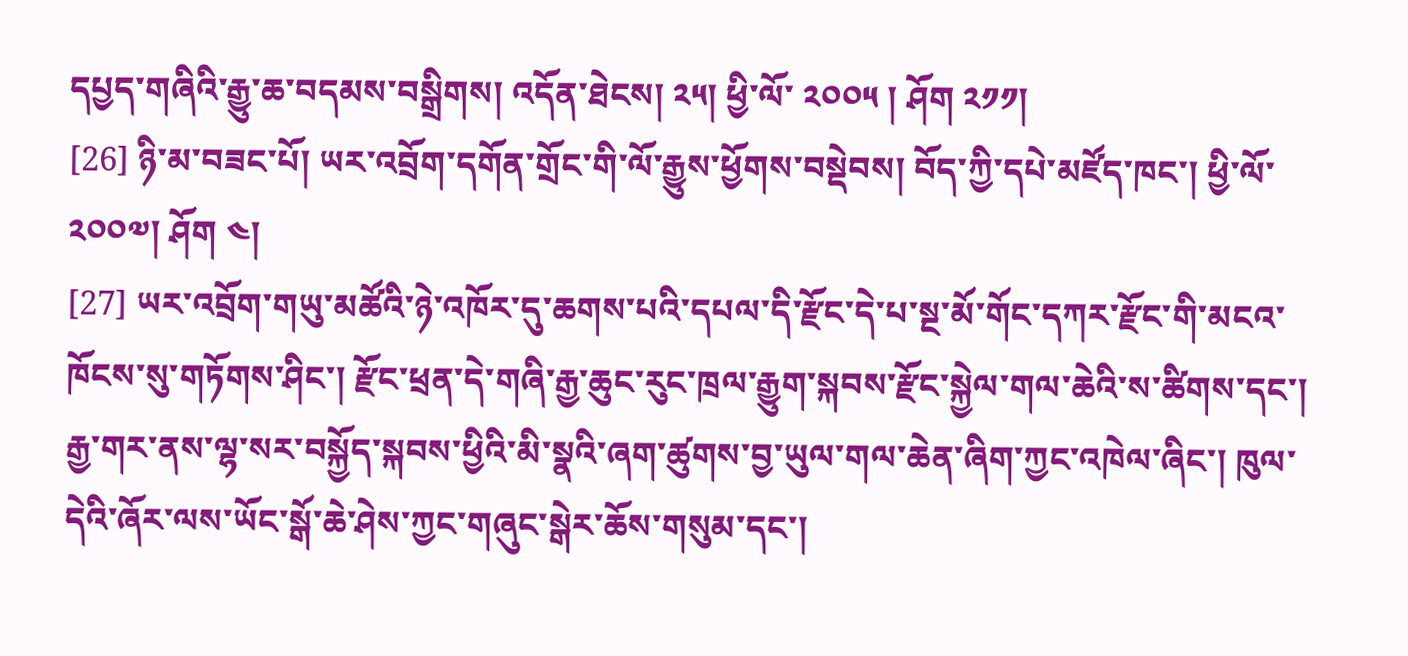དཔྱད་གཞིའི་རྒྱུ་ཆ་བདམས་བསྒྲིགས། འདོན་ཐེངས། ༢༥། ཕྱི་ལོ་ ༢༠༠༥ ། ཤོག ༢༡༡།
[26] ཉི་མ་བཟང་པོ། ཡར་འབྲོག་དགོན་གྲོང་གི་ལོ་རྒྱུས་ཕྱོགས་བསྡེབས། བོད་ཀྱི་དཔེ་མཛོད་ཁང་། ཕྱི་ལོ་ ༢༠༠༧། ཤོག ༤།
[27] ཡར་འབྲོག་གཡུ་མཚོའི་ཉེ་འཁོར་དུ་ཆགས་པའི་དཔལ་དི་རྫོང་དེ་པ་སྔ་མོ་གོང་དཀར་རྫོང་གི་མངའ་ཁོངས་སུ་གཏོགས་ཤིང་། རྫོང་ཕྲན་དེ་གཞི་རྒྱ་ཆུང་རུང་ཁྲལ་རྒྱུག་སྐབས་རྫོང་སྐྱེལ་གལ་ཆེའི་ས་ཚིགས་དང་། རྒྱ་གར་ནས་ལྷ་སར་བསྐྱོད་སྐབས་ཕྱིའི་མི་སྣའི་ཞག་ཚུགས་བྱ་ཡུལ་གལ་ཆེན་ཞིག་ཀྱང་འཁེལ་ཞིང་། ཁུལ་དེའི་ཞོར་ལས་ཡོང་སྒོ་ཆེ་ཤེས་ཀྱང་གཞུང་སྒེར་ཆོས་གསུམ་དང་།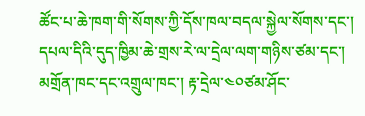ཚོང་པ་ཆེ་ཁག་གི་སོགས་ཀྱི་དོས་ཁལ་བདལ་སྐྱེལ་སོགས་དང་། དཔལ་དིའི་དུད་ཁྱིམ་ཆེ་གྲས་རེ་ལ་དྲེལ་ལག་གཉིས་ཙམ་དང་། མགྲོན་ཁང་དང་འགྲུལ་ཁང་། རྟ་དྲེལ་༤༠ཙམ་ཤོང་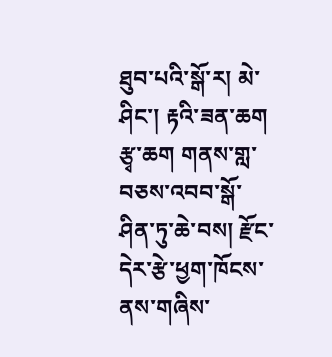ཐུབ་པའི་སྒོ་ར། མེ་ཤིང་། རྟའི་ཟན་ཆག རྩྭ་ཆག གནས་གླ་བཅས་འབབ་སྒོ་ཤིན་ཏུ་ཆེ་བས། རྫོང་དེར་རྩེ་ཕྱག་ཁོངས་ནས་གཞིས་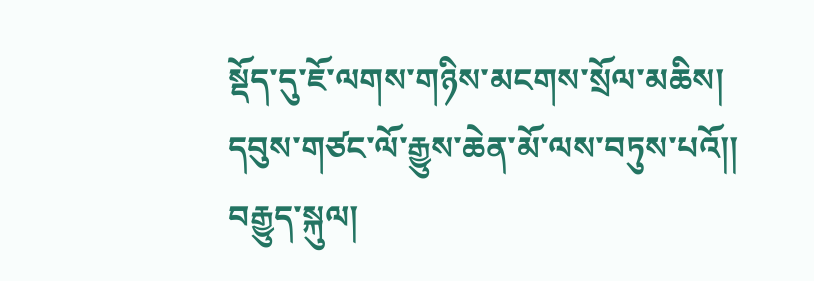སྡོད་དུ་ཇོ་ལགས་གཉིས་མངགས་སྲོལ་མཆིས།
དབུས་གཙང་ལོ་རྒྱུས་ཆེན་མོ་ལས་བཏུས་པའོ།།
བརྒྱུད་སྐུལ།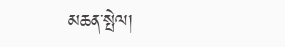མཆན་སྤེལ།